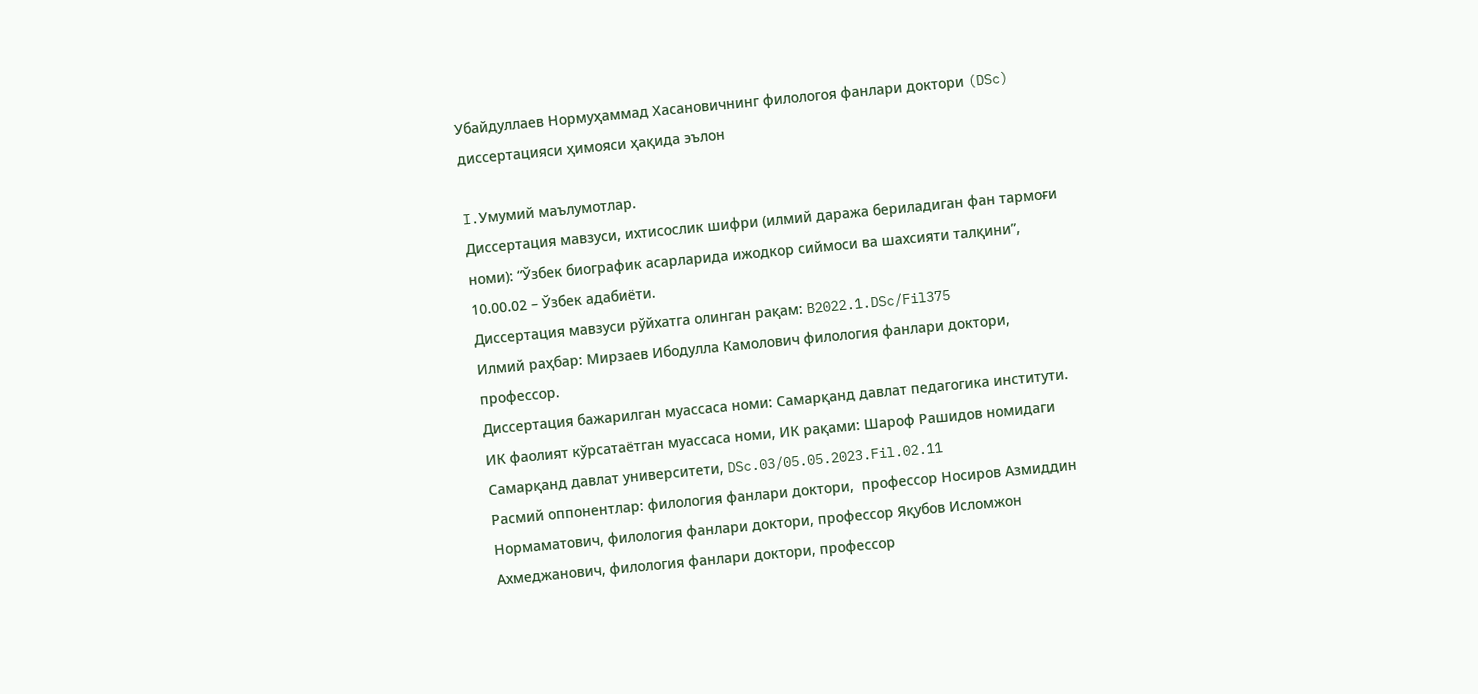Убайдуллаев Нормуҳаммад Хасановичнинг филологоя фанлари доктори (DSc) диссертацияси ҳимояси ҳақида эълон

I.Умумий маълумотлар.
Диссертация мавзуси, ихтисослик шифри (илмий даража бериладиган фан тармоғи номи): “Ўзбек биографик асарларида ижодкор сиймоси ва шахсияти талқини”, 10.00.02 – Ўзбек адабиёти.
Диссертация мавзуси рўйхатга олинган рақам: B2022.1.DSc/Fil375
Илмий раҳбар: Мирзаев Ибодулла Камолович филология фанлари доктори, профессор.
Диссертация бажарилган муассаса номи: Самарқанд давлат педагогика институти.
ИК фаолият кўрсатаётган муассаса номи, ИК рақами: Шароф Рашидов номидаги Самарқанд давлат университети, DSc.03/05.05.2023.Fil.02.11
Расмий оппонентлар: филология фанлари доктори,  профессор Носиров Азмиддин Нормаматович, филология фанлари доктори, профессор Яқубов Исломжон Ахмеджанович, филология фанлари доктори, профессор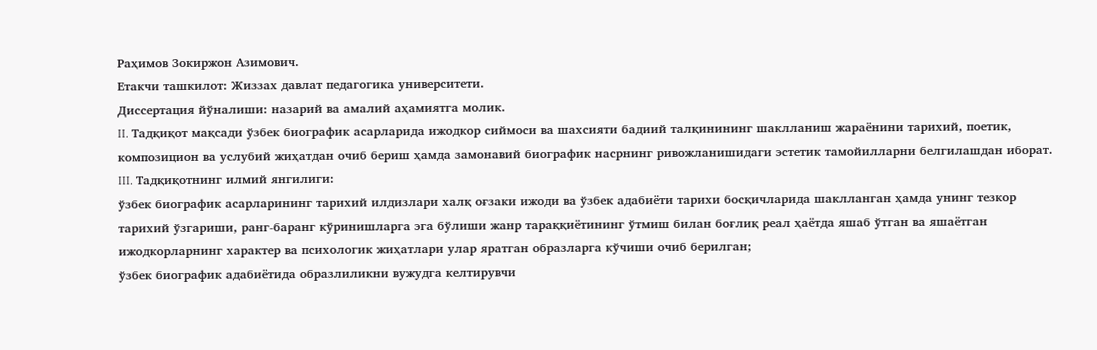Раҳимов Зокиржон Азимович.
Етакчи ташкилот: Жиззах давлат педагогика университети.
Диссертация йўналиши: назарий ва амалий аҳамиятга молик.
II. Тадқиқот мақсади ўзбек биографик асарларида ижодкор сиймоси ва шахсияти бадиий талқинининг шаклланиш жараёнини тарихий, поетик, композицион ва услубий жиҳатдан очиб бериш ҳамда замонавий биографик насрнинг ривожланишидаги эстетик тамойилларни белгилашдан иборат.
III. Тадқиқотнинг илмий янгилиги:
ўзбек биографик асарларининг тарихий илдизлари халқ оғзаки ижоди ва ўзбек адабиёти тарихи босқичларида шаклланган ҳамда унинг тезкор тарихий ўзгариши, ранг-баранг кўринишларга эга бўлиши жанр тараққиётининг ўтмиш билан боғлиқ реал ҳаётда яшаб ўтган ва яшаётган ижодкорларнинг характер ва психологик жиҳатлари улар яратган образларга кўчиши очиб берилган;
ўзбек биографик адабиётида образлиликни вужудга келтирувчи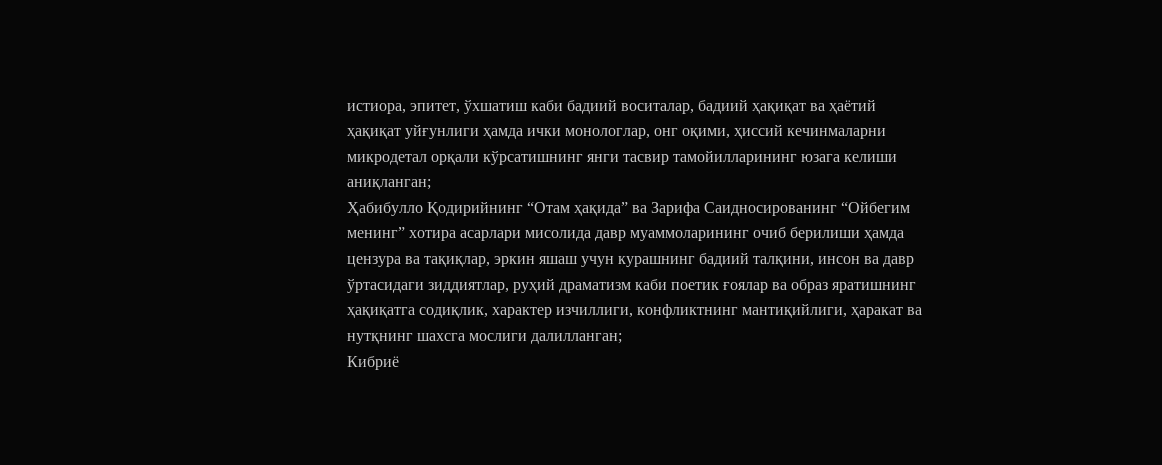истиора, эпитет, ўхшатиш каби бадиий воситалар, бадиий ҳақиқат ва ҳаётий ҳақиқат уйғунлиги ҳамда ички монологлар, онг оқими, ҳиссий кечинмаларни микродетал орқали кўрсатишнинг янги тасвир тамойилларининг юзага келиши аниқланган;
Ҳабибулло Қодирийнинг “Отам ҳақида” ва Зарифа Саидносированинг “Ойбегим менинг” хотира асарлари мисолида давр муаммоларининг очиб берилиши ҳамда цензура ва тақиқлар, эркин яшаш учун курашнинг бадиий талқини, инсон ва давр ўртасидаги зиддиятлар, руҳий драматизм каби поетик ғоялар ва образ яратишнинг ҳақиқатга содиқлик, характер изчиллиги, конфликтнинг мантиқийлиги, ҳаракат ва нутқнинг шахсга мослиги далилланган;
Кибриё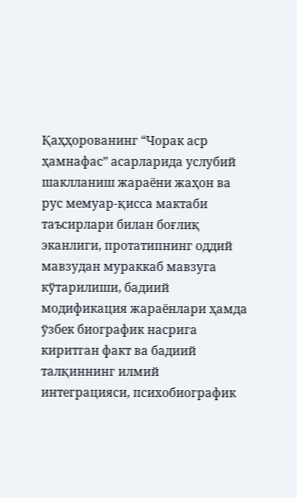Қаҳҳорованинг “Чорак аср ҳамнафас” асарларида услубий шаклланиш жараёни жаҳон ва рус мемуар-қисса мактаби таъсирлари билан боғлиқ эканлиги, протатипнинг оддий мавзудан мураккаб мавзуга кўтарилиши, бадиий модификация жараёнлари ҳамда ўзбек биографик насрига киритган факт ва бадиий талқиннинг илмий интеграцияси, психобиографик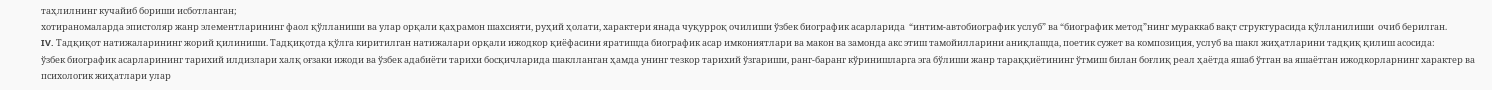таҳлилнинг кучайиб бориши исботланган;
хотираномаларда эпистоляр жанр элементларининг фаол қўлланиши ва улар орқали қаҳрамон шахсияти, руҳий ҳолати, характери янада чуқурроқ очилиши ўзбек биографик асарларида  “интим-автобиографик услуб” ва “биографик метод”нинг мураккаб вақт структурасида қўлланилиши  очиб берилган.
IV. Тадқиқот натижаларининг жорий қилиниши. Тадқиқотда қўлга киритилган натижалари орқали ижодкор қиёфасини яратишда биографик асар имкониятлари ва макон ва замонда акс этиш тамойилларини аниқлашда, поетик сужет ва композиция, услуб ва шакл жиҳатларини тадқиқ қилиш асосида:
ўзбек биографик асарларининг тарихий илдизлари халқ оғзаки ижоди ва ўзбек адабиёти тарихи босқичларида шаклланган ҳамда унинг тезкор тарихий ўзгариши, ранг-баранг кўринишларга эга бўлиши жанр тараққиётининг ўтмиш билан боғлиқ реал ҳаётда яшаб ўтган ва яшаётган ижодкорларнинг характер ва психологик жиҳатлари улар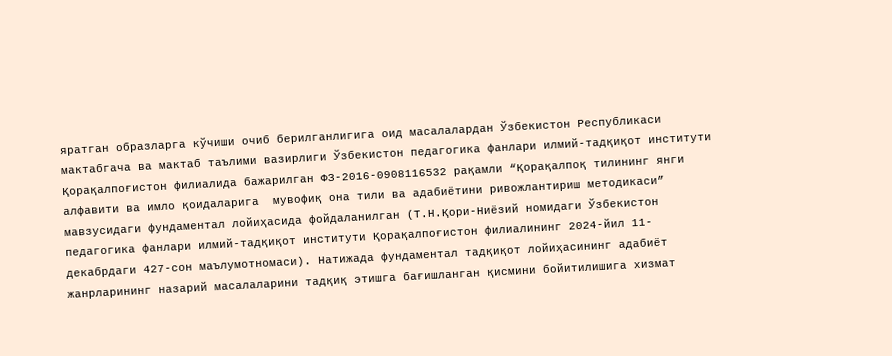яратган образларга кўчиши очиб берилганлигига оид масалалардан Ўзбекистон Республикаси мактабгача ва мактаб таълими вазирлиги Ўзбекистон педагогика фанлари илмий-тадқиқот институти Қорақалпоғистон филиалида бажарилган ФЗ-2016-0908116532 рақамли “Қорақалпоқ тилининг янги алфавити ва имло қоидаларига  мувофиқ она тили ва адабиётини ривожлантириш методикаси” мавзусидаги фундаментал лойиҳасида фойдаланилган (Т.Н.Қори-Ниёзий номидаги Ўзбекистон педагогика фанлари илмий-тадқиқот институти Қорақалпоғистон филиалининг 2024-йил 11-декабрдаги 427-сон маълумотномаси). Натижада фундаментал тадқиқот лойиҳасининг адабиёт жанрларининг назарий масалаларини тадқиқ этишга бағишланган қисмини бойитилишига хизмат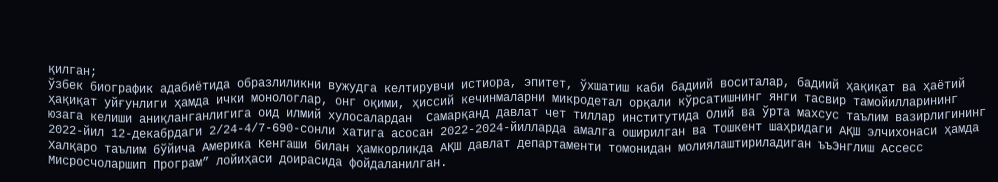қилган;
ўзбек биографик адабиётида образлиликни вужудга келтирувчи истиора, эпитет, ўхшатиш каби бадиий воситалар, бадиий ҳақиқат ва ҳаётий ҳақиқат уйғунлиги ҳамда ички монологлар, онг оқими, ҳиссий кечинмаларни микродетал орқали кўрсатишнинг янги тасвир тамойилларининг юзага келиши аниқланганлигига оид илмий хулосалардан  Самарқанд давлат чет тиллар институтида Олий ва ўрта махсус таълим вазирлигининг 2022-йил 12-декабрдаги 2/24-4/7-690-сонли хатига асосан 2022-2024-йилларда амалга оширилган ва Тошкент шаҳридаги АҚШ элчихонаси ҳамда Халқаро таълим бўйича Америка Кенгаши билан ҳамкорликда АҚШ давлат департаменти томонидан молиялаштириладиган ъъЭнглиш Аccесс Миcросчоларшип Програм” лойиҳаси доирасида фойдаланилган.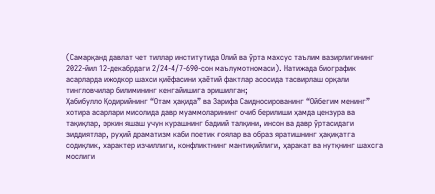(Самарқанд давлат чет тиллар институтида Олий ва ўрта махсус таълим вазирлигининг 2022-йил 12-декабрдаги 2/24-4/7-690-сон маълумотномаси). Натижада биографик асарларда ижодкор шахси қиёфасини ҳаётий фактлар асосида тасвирлаш орқали тингловчилар билимининг кенгайишига эришилган;
Ҳабибулло Қодирийнинг “Отам ҳақида” ва Зарифа Саидносированинг “Ойбегим менинг” хотира асарлари мисолида давр муаммоларининг очиб берилиши ҳамда цензура ва тақиқлар, эркин яшаш учун курашнинг бадиий талқини, инсон ва давр ўртасидаги зиддиятлар, руҳий драматизм каби поетик ғоялар ва образ яратишнинг ҳақиқатга содиқлик, характер изчиллиги, конфликтнинг мантиқийлиги, ҳаракат ва нутқнинг шахсга мослиги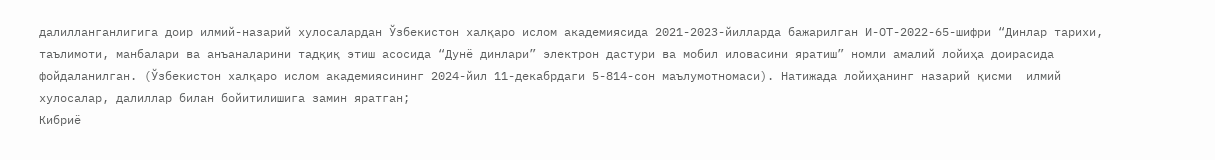далилланганлигига доир илмий-назарий хулосалардан Ўзбекистон халқаро ислом академиясида 2021-2023-йилларда бажарилган И-ОТ-2022-65-шифри “Динлар тарихи, таълимоти, манбалари ва анъаналарини тадқиқ этиш асосида “Дунё динлари” электрон дастури ва мобил иловасини яратиш” номли амалий лойиҳа доирасида фойдаланилган. (Ўзбекистон халқаро ислом академиясининг 2024-йил 11-декабрдаги 5-814-сон маълумотномаси). Натижада лойиҳанинг назарий қисми  илмий хулосалар, далиллар билан бойитилишига замин яратган;
Кибриё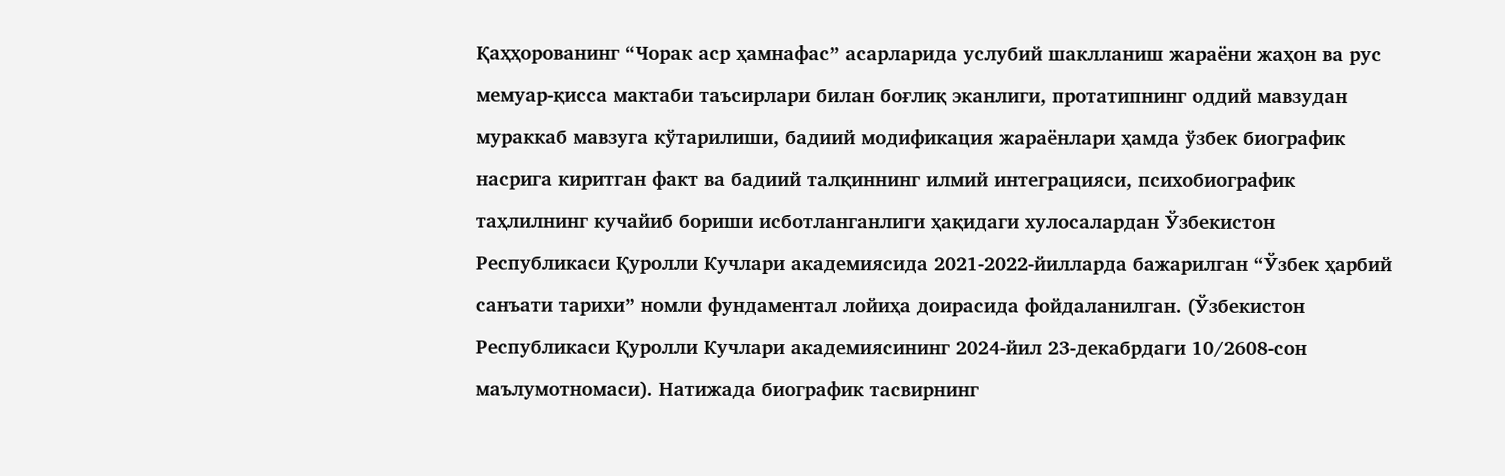Қаҳҳорованинг “Чорак аср ҳамнафас” асарларида услубий шаклланиш жараёни жаҳон ва рус мемуар-қисса мактаби таъсирлари билан боғлиқ эканлиги, протатипнинг оддий мавзудан мураккаб мавзуга кўтарилиши, бадиий модификация жараёнлари ҳамда ўзбек биографик насрига киритган факт ва бадиий талқиннинг илмий интеграцияси, психобиографик таҳлилнинг кучайиб бориши исботланганлиги ҳақидаги хулосалардан Ўзбекистон Республикаси Қуролли Кучлари академиясида 2021-2022-йилларда бажарилган “Ўзбек ҳарбий санъати тарихи” номли фундаментал лойиҳа доирасида фойдаланилган. (Ўзбекистон Республикаси Қуролли Кучлари академиясининг 2024-йил 23-декабрдаги 10/2608-сон маълумотномаси). Натижада биографик тасвирнинг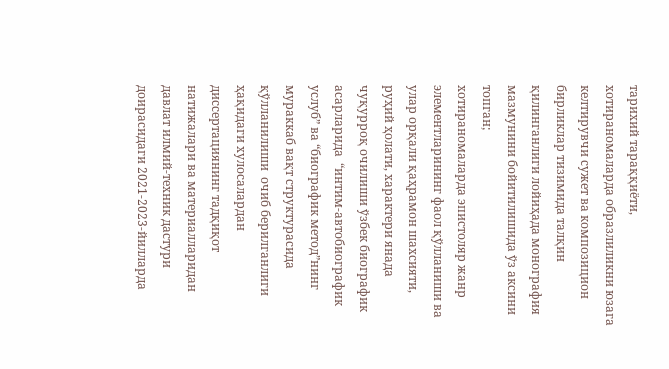тарихий тараққиёти, хотираномаларда образлиликни юзага келтирувчи сужет ва композицион бирликлар тизимида талқин қилинганлиги лойиҳада монография мазмунини бойитилишида ўз аксини топган;
хотираномаларда эпистоляр жанр элементларининг фаол қўлланиши ва улар орқали қаҳрамон шахсияти, руҳий ҳолати, характери янада чуқурроқ очилиши ўзбек биографик асарларида  “интим-автобиографик услуб” ва “биографик метод”нинг мураккаб вақт структурасида қўлланилиши  очиб берилганлиги ҳақидаги хулосалардан диссертациянинг тадқиқот натижалари ва материалларидан давлат илмий-техник дастури доирасидаги 2021-2023-йилларда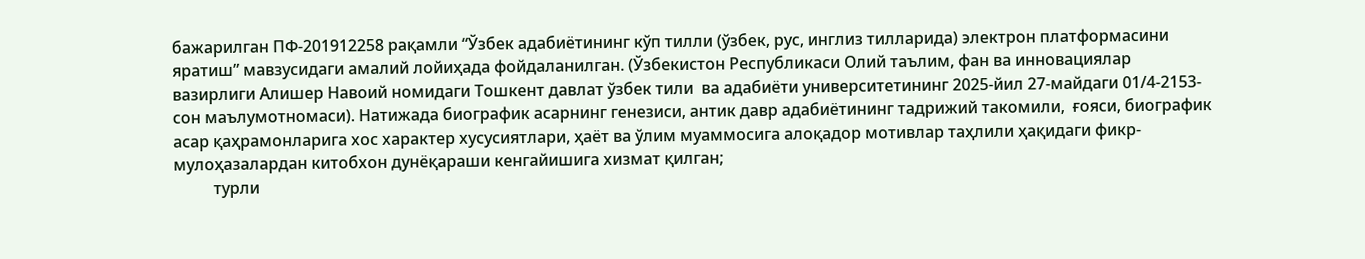бажарилган ПФ-201912258 рақамли “Ўзбек адабиётининг кўп тилли (ўзбек, рус, инглиз тилларида) электрон платформасини яратиш” мавзусидаги амалий лойиҳада фойдаланилган. (Ўзбекистон Республикаси Олий таълим, фан ва инновациялар вазирлиги Алишер Навоий номидаги Тошкент давлат ўзбек тили  ва адабиёти университетининг 2025-йил 27-майдаги 01/4-2153-сон маълумотномаси). Натижада биографик асарнинг генезиси, антик давр адабиётининг тадрижий такомили,  ғояси, биографик асар қаҳрамонларига хос характер хусусиятлари, ҳаёт ва ўлим муаммосига алоқадор мотивлар таҳлили ҳақидаги фикр-мулоҳазалардан китобхон дунёқараши кенгайишига хизмат қилган;
          турли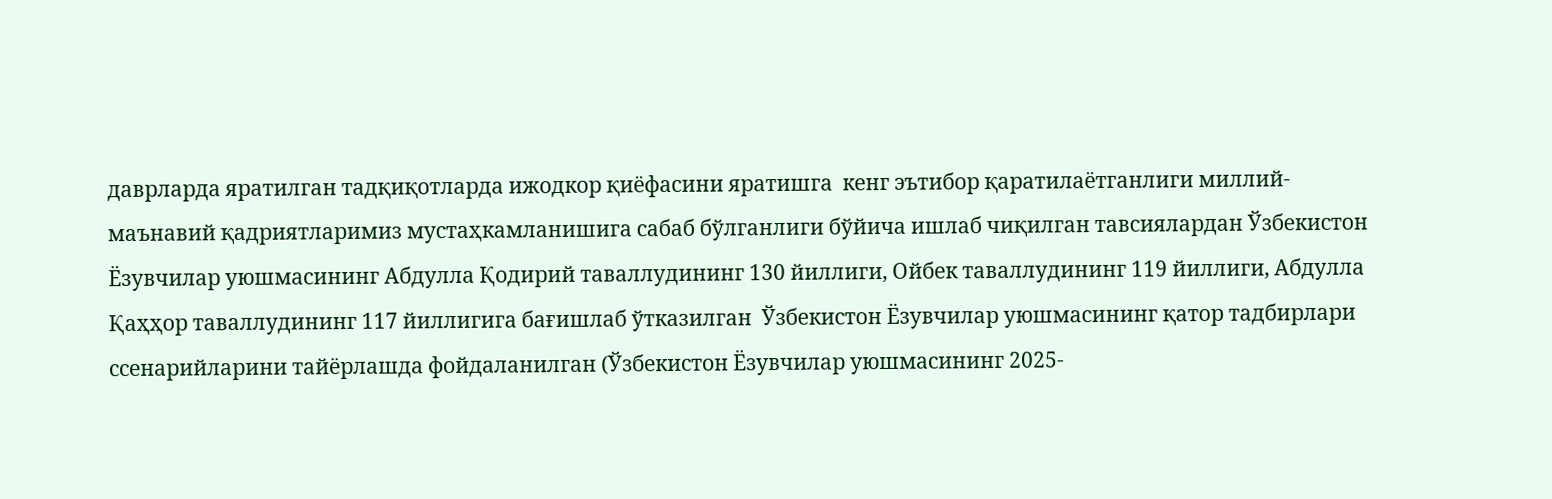даврларда яратилган тадқиқотларда ижодкор қиёфасини яратишга  кенг эътибор қаратилаётганлиги миллий-маънавий қадриятларимиз мустаҳкамланишига сабаб бўлганлиги бўйича ишлаб чиқилган тавсиялардан Ўзбекистон Ёзувчилар уюшмасининг Абдулла Қодирий таваллудининг 130 йиллиги, Ойбек таваллудининг 119 йиллиги, Абдулла Қаҳҳор таваллудининг 117 йиллигига бағишлаб ўтказилган  Ўзбекистон Ёзувчилар уюшмасининг қатор тадбирлари ссенарийларини тайёрлашда фойдаланилган (Ўзбекистон Ёзувчилар уюшмасининг 2025-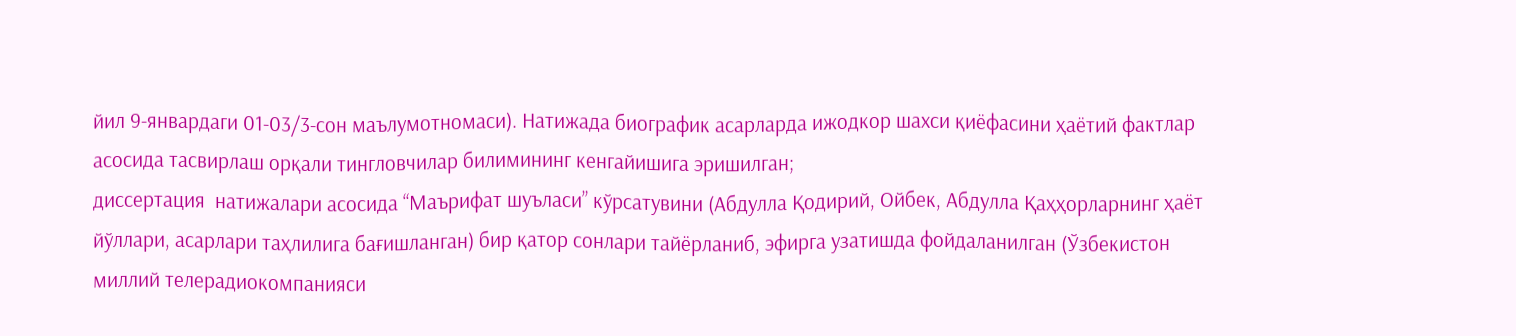йил 9-январдаги 01-03/3-сон маълумотномаси). Натижада биографик асарларда ижодкор шахси қиёфасини ҳаётий фактлар асосида тасвирлаш орқали тингловчилар билимининг кенгайишига эришилган;
диссертация  натижалари асосида “Маърифат шуъласи” кўрсатувини (Абдулла Қодирий, Ойбек, Абдулла Қаҳҳорларнинг ҳаёт йўллари, асарлари таҳлилига бағишланган) бир қатор сонлари тайёрланиб, эфирга узатишда фойдаланилган (Ўзбекистон миллий телерадиокомпанияси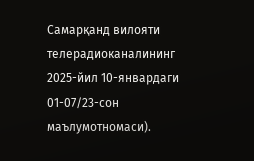Самарқанд вилояти телерадиоканалининг 2025-йил 10-январдаги 01-07/23-сон маълумотномаси).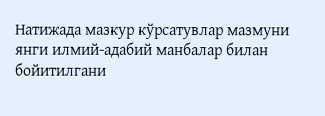Натижада мазкур кўрсатувлар мазмуни янги илмий-адабий манбалар билан бойитилгани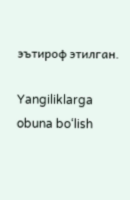эътироф этилган.

Yangiliklarga obuna bo‘lish